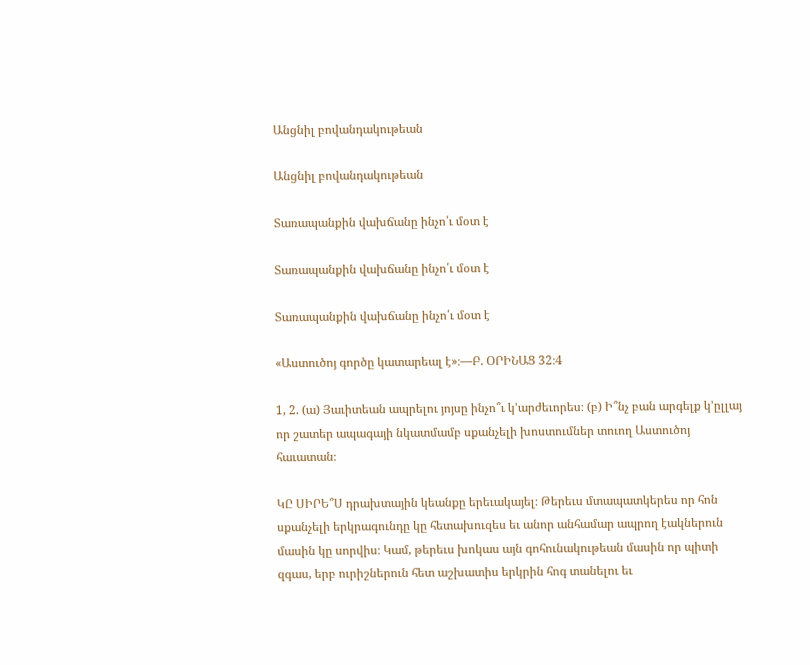Անցնիլ բովանդակութեան

Անցնիլ բովանդակութեան

Տառապանքին վախճանը ինչո՛ւ մօտ է

Տառապանքին վախճանը ինչո՛ւ մօտ է

Տառապանքին վախճանը ինչո՛ւ մօտ է

«Աստուծոյ գործը կատարեալ է»։—Բ. ՕՐԻՆԱՑ 32։4

1, 2. (ա) Յաւիտեան ապրելու յոյսը ինչո՞ւ կ’արժեւորես։ (բ) Ի՞նչ բան արգելք կ’ըլլայ որ շատեր ապագայի նկատմամբ սքանչելի խոստումներ տուող Աստուծոյ հաւատան։

ԿԸ ՍԻՐԵ՞Ս դրախտային կեանքը երեւակայել։ Թերեւս մտապատկերես որ հոն սքանչելի երկրագունդը կը հետախուզես եւ անոր անհամար ապրող էակներուն մասին կը սորվիս։ Կամ, թերեւս խոկաս այն գոհունակութեան մասին որ պիտի զգաս, երբ ուրիշներուն հետ աշխատիս երկրին հոգ տանելու եւ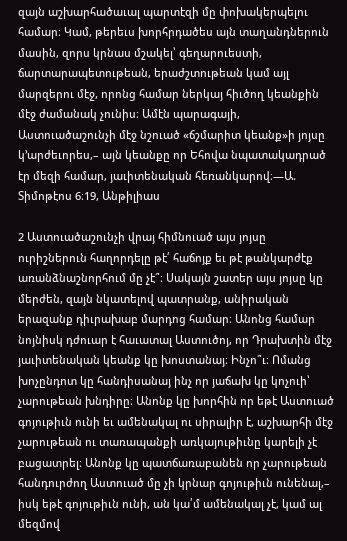զայն աշխարհածաւալ պարտէզի մը փոխակերպելու համար։ Կամ, թերեւս խորհրդածես այն տաղանդներուն մասին, զորս կրնաս մշակել՝ գեղարուեստի, ճարտարապետութեան, երաժշտութեան կամ այլ մարզերու մէջ, որոնց համար ներկայ հիւծող կեանքին մէջ ժամանակ չունիս։ Ամէն պարագայի, Աստուածաշունչի մէջ նշուած «ճշմարիտ կեանք»ի յոյսը կ’արժեւորես,– այն կեանքը որ Եհովա նպատակադրած էր մեզի համար, յաւիտենական հեռանկարով։—Ա. Տիմոթէոս 6։19, Անթիլիաս

2 Աստուածաշունչի վրայ հիմնուած այս յոյսը ուրիշներուն հաղորդելը թէ՛ հաճոյք եւ թէ թանկարժէք առանձնաշնորհում մը չէ՞։ Սակայն շատեր այս յոյսը կը մերժեն, զայն նկատելով պատրանք, անիրական երազանք դիւրախաբ մարդոց համար։ Անոնց համար նոյնիսկ դժուար է հաւատալ Աստուծոյ, որ Դրախտին մէջ յաւիտենական կեանք կը խոստանայ։ Ինչո՞ւ։ Ոմանց խոչընդոտ կը հանդիսանայ ինչ որ յաճախ կը կոչուի՝ չարութեան խնդիրը։ Անոնք կը խորհին որ եթէ Աստուած գոյութիւն ունի եւ ամենակալ ու սիրալիր է, աշխարհի մէջ չարութեան ու տառապանքի առկայութիւնը կարելի չէ բացատրել։ Անոնք կը պատճառաբանեն որ չարութեան հանդուրժող Աստուած մը չի կրնար գոյութիւն ունենալ,– իսկ եթէ գոյութիւն ունի, ան կա՛մ ամենակալ չէ, կամ ալ մեզմով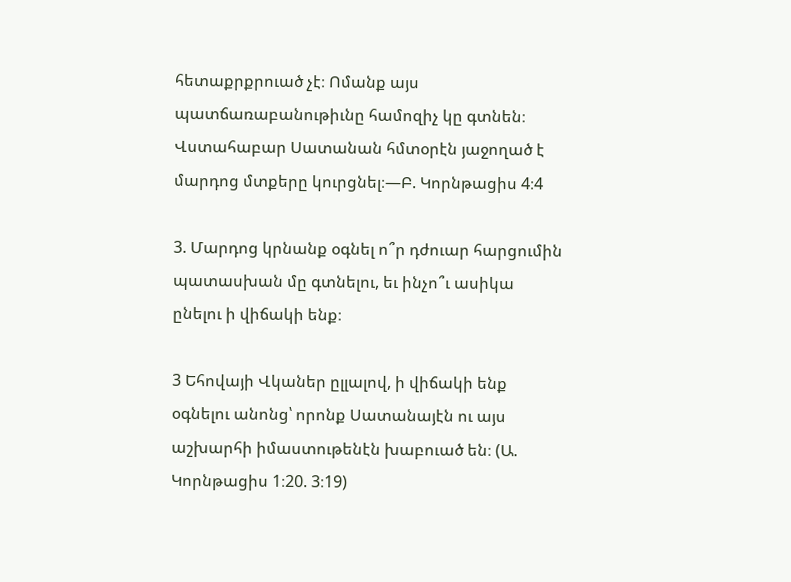հետաքրքրուած չէ։ Ոմանք այս պատճառաբանութիւնը համոզիչ կը գտնեն։ Վստահաբար Սատանան հմտօրէն յաջողած է մարդոց մտքերը կուրցնել։—Բ. Կորնթացիս 4։4

3. Մարդոց կրնանք օգնել ո՞ր դժուար հարցումին պատասխան մը գտնելու, եւ ինչո՞ւ ասիկա ընելու ի վիճակի ենք։

3 Եհովայի Վկաներ ըլլալով, ի վիճակի ենք օգնելու անոնց՝ որոնք Սատանայէն ու այս աշխարհի իմաստութենէն խաբուած են։ (Ա. Կորնթացիս 1։20. 3։19)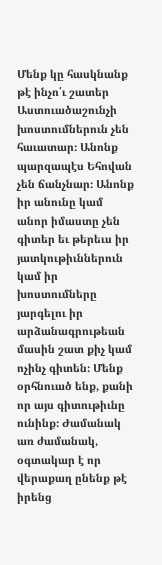Մենք կը հասկնանք թէ ինչո՛ւ շատեր Աստուածաշունչի խոստումներուն չեն հաւատար։ Անոնք պարզապէս Եհովան չեն ճանչնար։ Անոնք իր անունը կամ անոր իմաստը չեն գիտեր եւ թերեւս իր յատկութիւններուն կամ իր խոստումները յարգելու իր արձանագրութեան մասին շատ քիչ կամ ոչինչ գիտեն։ Մենք օրհնուած ենք, քանի որ այս գիտութիւնը ունինք։ Ժամանակ առ ժամանակ, օգտակար է որ վերաքաղ ընենք թէ իրենց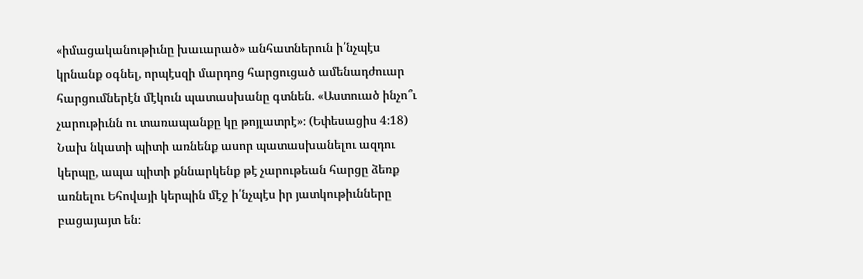«իմացականութիւնը խաւարած» անհատներուն ի՛նչպէս կրնանք օգնել, որպէսզի մարդոց հարցուցած ամենադժուար հարցումներէն մէկուն պատասխանը գտնեն. «Աստուած ինչո՞ւ չարութիւնն ու տառապանքը կը թոյլատրէ»։ (Եփեսացիս 4։18) Նախ նկատի պիտի առնենք ասոր պատասխանելու ազդու կերպը, ապա պիտի քննարկենք թէ չարութեան հարցը ձեռք առնելու Եհովայի կերպին մէջ ի՛նչպէս իր յատկութիւնները բացայայտ են։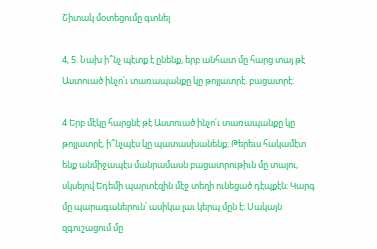Շիտակ մօտեցումը գտնել

4, 5. Նախ ի՞նչ պէտք է ընենք, երբ անհատ մը հարց տայ թէ Աստուած ինչո՛ւ տառապանքը կը թոյլատրէ. բացատրէ։

4 Երբ մէկը հարցնէ թէ Աստուած ինչո՛ւ տառապանքը կը թոյլատրէ, ի՞նչպէս կը պատասխանենք։ Թերեւս հակամէտ ենք անմիջապէս մանրամասն բացատրութիւն մը տալու, սկսելով Եդեմի պարտէզին մէջ տեղի ունեցած դէպքէն։ Կարգ մը պարագաներուն՝ ասիկա լաւ կերպ մըն է։ Սակայն զգուշացում մը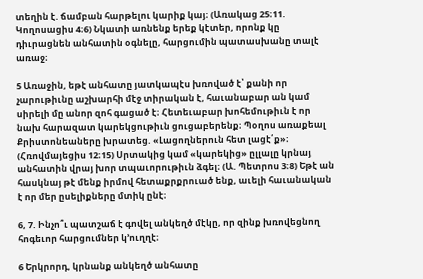տեղին է. ճամբան հարթելու կարիք կայ։ (Առակաց 25։11. Կողոսացիս 4։6) Նկատի առնենք երեք կէտեր, որոնք կը դիւրացնեն անհատին օգնելը, հարցումին պատասխանը տալէ առաջ։

5 Առաջին, եթէ անհատը յատկապէս խռոված է՝ քանի որ չարութիւնը աշխարհի մէջ տիրական է, հաւանաբար ան կամ սիրելի մը անոր զոհ գացած է։ Հետեւաբար խոհեմութիւն է որ նախ հարազատ կարեկցութիւն ցուցաբերենք։ Պօղոս առաքեալ Քրիստոնեաները խրատեց. «Լացողներուն հետ լացէ՛ք»։ (Հռովմայեցիս 12։15) Սրտակից կամ «կարեկից» ըլլալը կրնայ անհատին վրայ խոր տպաւորութիւն ձգել։ (Ա. Պետրոս 3։8) Եթէ ան հասկնայ թէ մենք իրմով հետաքրքրուած ենք, աւելի հաւանական է որ մեր ըսելիքները մտիկ ընէ։

6, 7. Ինչո՞ւ պատշաճ է գովել անկեղծ մէկը, որ զինք խռովեցնող հոգեւոր հարցումներ կ’ուղղէ։

6 Երկրորդ, կրնանք անկեղծ անհատը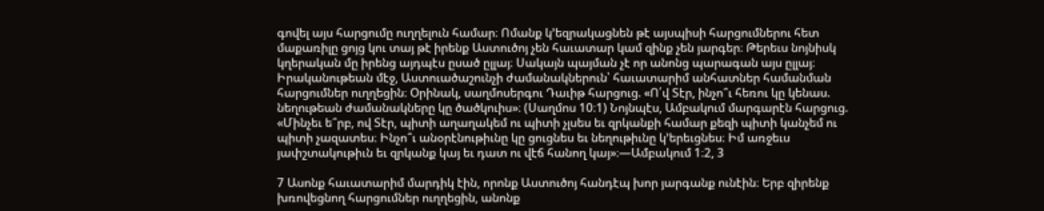գովել այս հարցումը ուղղելուն համար։ Ոմանք կ’եզրակացնեն թէ այսպիսի հարցումներու հետ մաքառիլը ցոյց կու տայ թէ իրենք Աստուծոյ չեն հաւատար կամ զինք չեն յարգեր։ Թերեւս նոյնիսկ կղերական մը իրենց այդպէս ըսած ըլլայ։ Սակայն պայման չէ որ անոնց պարագան այս ըլլայ։ Իրականութեան մէջ, Աստուածաշունչի ժամանակներուն՝ հաւատարիմ անհատներ համանման հարցումներ ուղղեցին։ Օրինակ, սաղմոսերգու Դաւիթ հարցուց. «Ո՛վ Տէր, ինչո՞ւ հեռու կը կենաս. նեղութեան ժամանակները կը ծածկուիս»։ (Սաղմոս 10։1) Նոյնպէս, Ամբակում մարգարէն հարցուց. «Մինչեւ ե՞րբ, ով Տէր, պիտի աղաղակեմ ու պիտի չլսես եւ զրկանքի համար քեզի պիտի կանչեմ ու պիտի չազատես։ Ինչո՞ւ անօրէնութիւնը կը ցուցնես եւ նեղութիւնը կ’երեւցնես։ Իմ առջեւս յափշտակութիւն եւ զրկանք կայ եւ դատ ու վէճ հանող կայ»։—Ամբակում 1։2, 3

7 Ասոնք հաւատարիմ մարդիկ էին, որոնք Աստուծոյ հանդէպ խոր յարգանք ունէին։ Երբ զիրենք խռովեցնող հարցումներ ուղղեցին, անոնք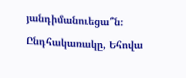յանդիմանուեցա՞ն։ Ընդհակառակը, Եհովա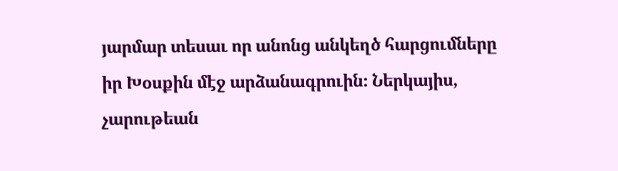յարմար տեսաւ որ անոնց անկեղծ հարցումները իր Խօսքին մէջ արձանագրուին։ Ներկայիս, չարութեան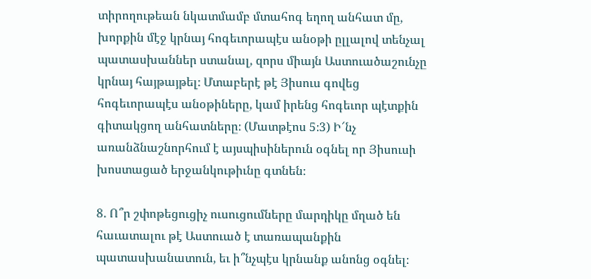տիրողութեան նկատմամբ մտահոգ եղող անհատ մը, խորքին մէջ կրնայ հոգեւորապէս անօթի ըլլալով տենչալ պատասխաններ ստանալ, զորս միայն Աստուածաշունչը կրնայ հայթայթել։ Մտաբերէ թէ Յիսուս գովեց հոգեւորապէս անօթիները, կամ իրենց հոգեւոր պէտքին գիտակցող անհատները։ (Մատթէոս 5։3) Ի՜նչ առանձնաշնորհում է այսպիսիներուն օգնել որ Յիսուսի խոստացած երջանկութիւնը գտնեն։

8. Ո՞ր շփոթեցուցիչ ուսուցումները մարդիկը մղած են հաւատալու թէ Աստուած է տառապանքին պատասխանատուն, եւ ի՞նչպէս կրնանք անոնց օգնել։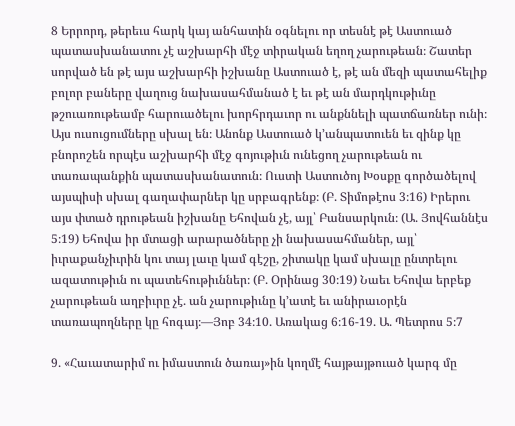8 Երրորդ, թերեւս հարկ կայ անհատին օգնելու որ տեսնէ թէ Աստուած պատասխանատու չէ աշխարհի մէջ տիրական եղող չարութեան։ Շատեր սորված են թէ այս աշխարհի իշխանը Աստուած է, թէ ան մեզի պատահելիք բոլոր բաները վաղուց նախասահմանած է եւ թէ ան մարդկութիւնը թշուառութեամբ հարուածելու խորհրդաւոր ու անքննելի պատճառներ ունի։ Այս ուսուցումները սխալ են։ Անոնք Աստուած կ’անպատուեն եւ զինք կը բնորոշեն որպէս աշխարհի մէջ գոյութիւն ունեցող չարութեան ու տառապանքին պատասխանատուն։ Ուստի Աստուծոյ Խօսքը գործածելով այսպիսի սխալ գաղափարներ կը սրբագրենք։ (Բ. Տիմոթէոս 3։16) Իրերու այս փտած դրութեան իշխանը Եհովան չէ, այլ՝ Բանսարկուն։ (Ա. Յովհաննէս 5։19) Եհովա իր մտացի արարածները չի նախասահմաներ, այլ՝ իւրաքանչիւրին կու տայ լաւը կամ գէշը, շիտակը կամ սխալը ընտրելու ազատութիւն ու պատեհութիւններ։ (Բ. Օրինաց 30։19) Նաեւ Եհովա երբեք չարութեան աղբիւրը չէ. ան չարութիւնը կ’ատէ եւ անիրաւօրէն տառապողները կը հոգայ։—Յոբ 34։10. Առակաց 6։16-19. Ա. Պետրոս 5։7

9. «Հաւատարիմ ու իմաստուն ծառայ»ին կողմէ հայթայթուած կարգ մը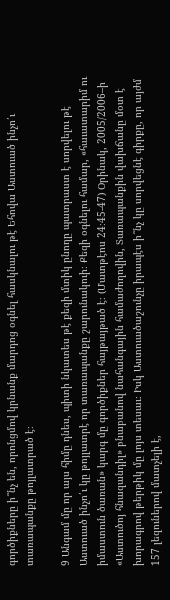գործիքները ի՞նչ են, որոնցմով կրնանք մարդոց օգնել հասկնալու թէ Եհովա Աստուած ինչո՛ւ տառապանքը թոյլատրած է։

9 Անգամ մը որ այս հիմը դնես, պիտի նկատես թէ քեզի մտիկ ընողը պատրաստ է սորվելու թէ Աստուած ինչո՛ւ կը թոյլատրէ որ տառապանքը շարունակուի։ Քեզի օգնելու համար, «հաւատարիմ ու իմաստուն ծառան» կարգ մը գործիքներ հայթայթած է։ (Մատթէոս 24։45-47) Օրինակ, 2005/2006–ի «Աստուծոյ հնազանդիլ» բնաբանով նահանգային համաժողովին, Տառապանքին վախճանը մօտ է խորագրով թերթիկ մը լոյս տեսաւ։ Իսկ Աստուածաշունչը իրապէս ի՞նչ կը սորվեցնէ գիրքը, որ այժմ 157 լեզուներով մատչելի է,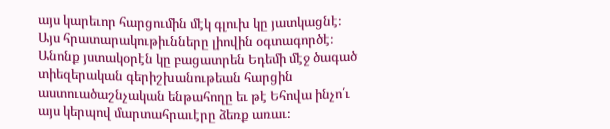այս կարեւոր հարցումին մէկ գլուխ կը յատկացնէ։ Այս հրատարակութիւնները լիովին օգտագործէ։ Անոնք յստակօրէն կը բացատրեն Եդեմի մէջ ծագած տիեզերական գերիշխանութեան հարցին աստուածաշնչական ենթահողը եւ թէ Եհովա ինչո՛ւ այս կերպով մարտահրաւէրը ձեռք առաւ։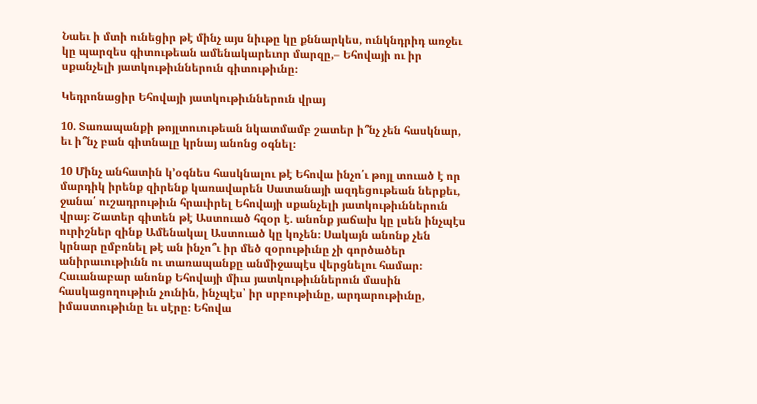Նաեւ ի մտի ունեցիր թէ մինչ այս նիւթը կը քննարկես, ունկնդրիդ առջեւ կը պարզես գիտութեան ամենակարեւոր մարզը,– Եհովայի ու իր սքանչելի յատկութիւններուն գիտութիւնը։

Կեդրոնացիր Եհովայի յատկութիւններուն վրայ

10. Տառապանքի թոյլտուութեան նկատմամբ շատեր ի՞նչ չեն հասկնար, եւ ի՞նչ բան գիտնալը կրնայ անոնց օգնել։

10 Մինչ անհատին կ’օգնես հասկնալու թէ Եհովա ինչո՛ւ թոյլ տուած է որ մարդիկ իրենք զիրենք կառավարեն Սատանայի ազդեցութեան ներքեւ, ջանա՛ ուշադրութիւն հրաւիրել Եհովայի սքանչելի յատկութիւններուն վրայ։ Շատեր գիտեն թէ Աստուած հզօր է. անոնք յաճախ կը լսեն ինչպէս ուրիշներ զինք Ամենակալ Աստուած կը կոչեն։ Սակայն անոնք չեն կրնար ըմբռնել թէ ան ինչո՞ւ իր մեծ զօրութիւնը չի գործածեր անիրաւութիւնն ու տառապանքը անմիջապէս վերցնելու համար։ Հաւանաբար անոնք Եհովայի միւս յատկութիւններուն մասին հասկացողութիւն չունին, ինչպէս՝ իր սրբութիւնը, արդարութիւնը, իմաստութիւնը եւ սէրը։ Եհովա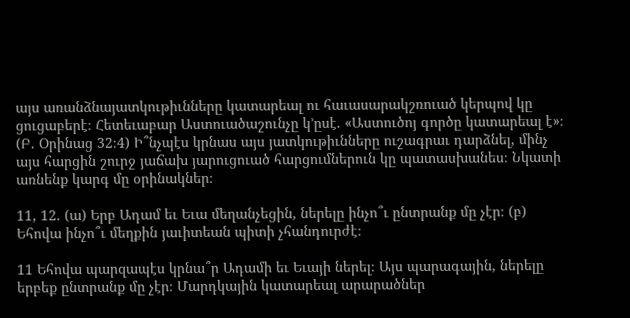այս առանձնայատկութիւնները կատարեալ ու հաւասարակշռուած կերպով կը ցուցաբերէ։ Հետեւաբար Աստուածաշունչը կ’ըսէ. «Աստուծոյ գործը կատարեալ է»։ (Բ. Օրինաց 32։4) Ի՞նչպէս կրնաս այս յատկութիւնները ուշագրաւ դարձնել, մինչ այս հարցին շուրջ յաճախ յարուցուած հարցումներուն կը պատասխանես։ Նկատի առնենք կարգ մը օրինակներ։

11, 12. (ա) Երբ Ադամ եւ Եւա մեղանչեցին, ներելը ինչո՞ւ ընտրանք մը չէր։ (բ) Եհովա ինչո՞ւ մեղքին յաւիտեան պիտի չհանդուրժէ։

11 Եհովա պարզապէս կրնա՞ր Ադամի եւ Եւայի ներել։ Այս պարագային, ներելը երբեք ընտրանք մը չէր։ Մարդկային կատարեալ արարածներ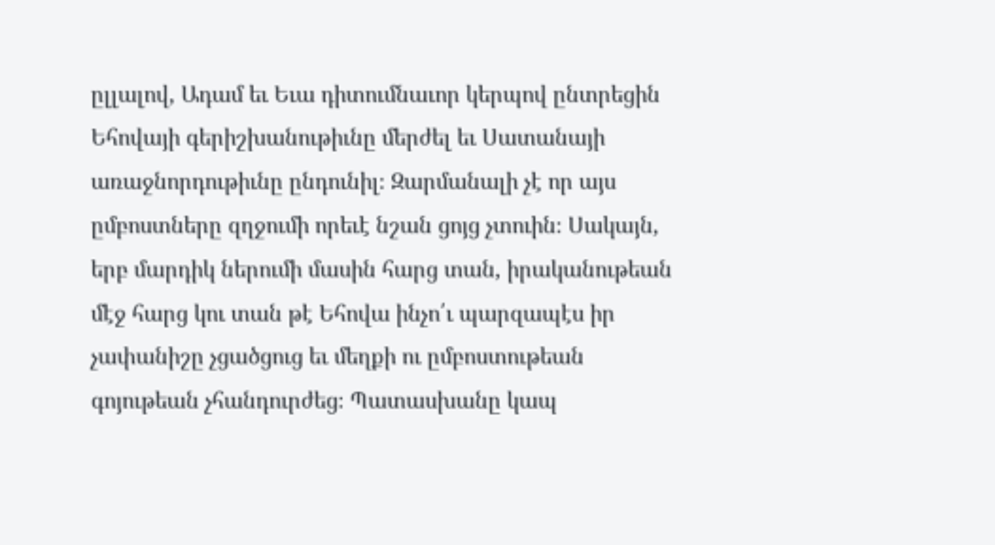ըլլալով, Ադամ եւ Եւա դիտումնաւոր կերպով ընտրեցին Եհովայի գերիշխանութիւնը մերժել եւ Սատանայի առաջնորդութիւնը ընդունիլ։ Զարմանալի չէ որ այս ըմբոստները զղջումի որեւէ նշան ցոյց չտուին։ Սակայն, երբ մարդիկ ներումի մասին հարց տան, իրականութեան մէջ հարց կու տան թէ Եհովա ինչո՛ւ պարզապէս իր չափանիշը չցածցուց եւ մեղքի ու ըմբոստութեան գոյութեան չհանդուրժեց։ Պատասխանը կապ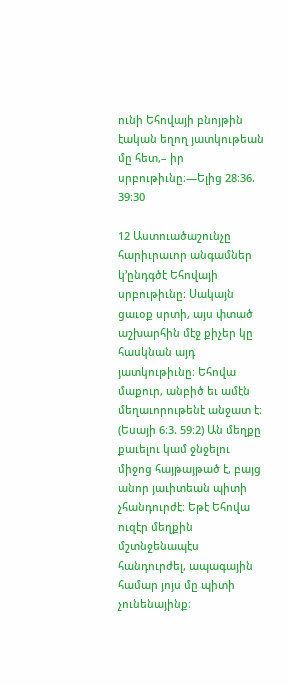ունի Եհովայի բնոյթին էական եղող յատկութեան մը հետ,– իր սրբութիւնը։—Ելից 28։36. 39։30

12 Աստուածաշունչը հարիւրաւոր անգամներ կ’ընդգծէ Եհովայի սրբութիւնը։ Սակայն ցաւօք սրտի, այս փտած աշխարհին մէջ քիչեր կը հասկնան այդ յատկութիւնը։ Եհովա մաքուր, անբիծ եւ ամէն մեղաւորութենէ անջատ է։ (Եսայի 6։3. 59։2) Ան մեղքը քաւելու կամ ջնջելու միջոց հայթայթած է, բայց անոր յաւիտեան պիտի չհանդուրժէ։ Եթէ Եհովա ուզէր մեղքին մշտնջենապէս հանդուրժել, ապագային համար յոյս մը պիտի չունենայինք։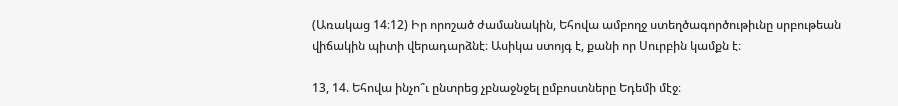(Առակաց 14։12) Իր որոշած ժամանակին, Եհովա ամբողջ ստեղծագործութիւնը սրբութեան վիճակին պիտի վերադարձնէ։ Ասիկա ստոյգ է, քանի որ Սուրբին կամքն է։

13, 14. Եհովա ինչո՞ւ ընտրեց չբնաջնջել ըմբոստները Եդեմի մէջ։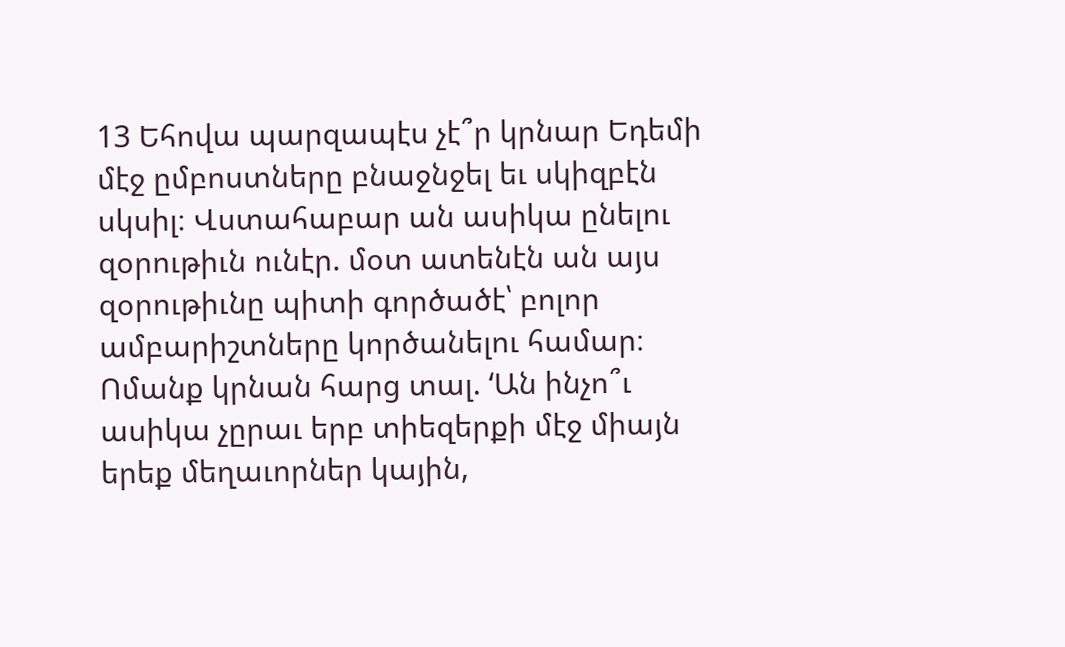13 Եհովա պարզապէս չէ՞ր կրնար Եդեմի մէջ ըմբոստները բնաջնջել եւ սկիզբէն սկսիլ։ Վստահաբար ան ասիկա ընելու զօրութիւն ունէր. մօտ ատենէն ան այս զօրութիւնը պիտի գործածէ՝ բոլոր ամբարիշտները կործանելու համար։ Ոմանք կրնան հարց տալ. ‘Ան ինչո՞ւ ասիկա չըրաւ երբ տիեզերքի մէջ միայն երեք մեղաւորներ կային,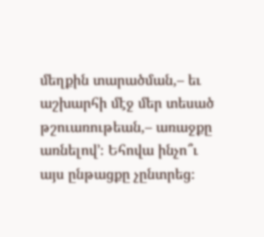մեղքին տարածման,– եւ աշխարհի մէջ մեր տեսած թշուառութեան,– առաջքը առնելով’։ Եհովա ինչո՞ւ այս ընթացքը չընտրեց։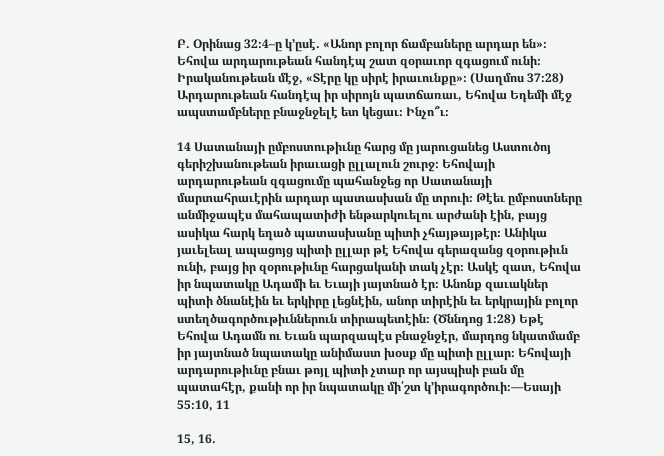Բ. Օրինաց 32։4–ը կ’ըսէ. «Անոր բոլոր ճամբաները արդար են»։ Եհովա արդարութեան հանդէպ շատ զօրաւոր զգացում ունի։ Իրականութեան մէջ, «Տէրը կը սիրէ իրաւունքը»։ (Սաղմոս 37։28) Արդարութեան հանդէպ իր սիրոյն պատճառաւ, Եհովա Եդեմի մէջ ապստամբները բնաջնջելէ ետ կեցաւ։ Ինչո՞ւ։

14 Սատանայի ըմբոստութիւնը հարց մը յարուցանեց Աստուծոյ գերիշխանութեան իրաւացի ըլլալուն շուրջ։ Եհովայի արդարութեան զգացումը պահանջեց որ Սատանայի մարտահրաւէրին արդար պատասխան մը տրուի։ Թէեւ ըմբոստները անմիջապէս մահապատիժի ենթարկուելու արժանի էին, բայց ասիկա հարկ եղած պատասխանը պիտի չհայթայթէր։ Անիկա յաւելեալ ապացոյց պիտի ըլլար թէ Եհովա գերազանց զօրութիւն ունի, բայց իր զօրութիւնը հարցականի տակ չէր։ Ասկէ զատ, Եհովա իր նպատակը Ադամի եւ Եւայի յայտնած էր։ Անոնք զաւակներ պիտի ծնանէին եւ երկիրը լեցնէին, անոր տիրէին եւ երկրային բոլոր ստեղծագործութիւններուն տիրապետէին։ (Ծննդոց 1։28) Եթէ Եհովա Ադամն ու Եւան պարզապէս բնաջնջէր, մարդոց նկատմամբ իր յայտնած նպատակը անիմաստ խօսք մը պիտի ըլլար։ Եհովայի արդարութիւնը բնաւ թոյլ պիտի չտար որ այսպիսի բան մը պատահէր, քանի որ իր նպատակը մի՛շտ կ’իրագործուի։—Եսայի 55։10, 11

15, 16.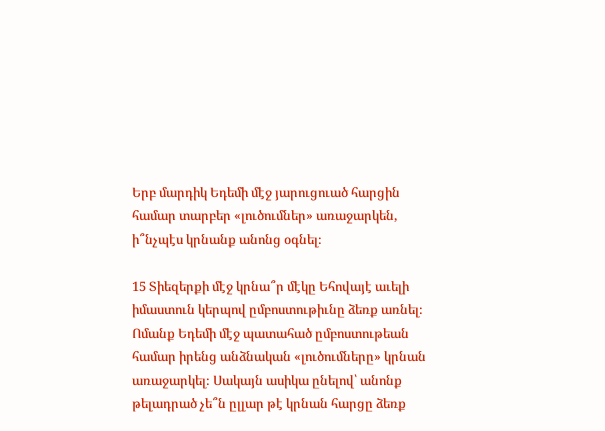Երբ մարդիկ Եդեմի մէջ յարուցուած հարցին համար տարբեր «լուծումներ» առաջարկեն, ի՞նչպէս կրնանք անոնց օգնել։

15 Տիեզերքի մէջ կրնա՞ր մէկը Եհովայէ աւելի իմաստուն կերպով ըմբոստութիւնը ձեռք առնել։ Ոմանք Եդեմի մէջ պատահած ըմբոստութեան համար իրենց անձնական «լուծումները» կրնան առաջարկել։ Սակայն ասիկա ընելով՝ անոնք թելադրած չե՞ն ըլլար թէ կրնան հարցը ձեռք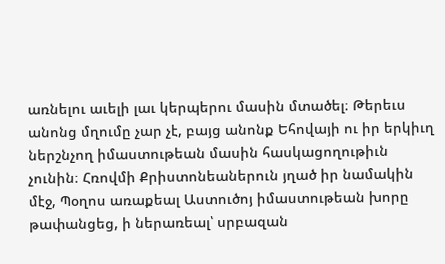առնելու աւելի լաւ կերպերու մասին մտածել։ Թերեւս անոնց մղումը չար չէ, բայց անոնք Եհովայի ու իր երկիւղ ներշնչող իմաստութեան մասին հասկացողութիւն չունին։ Հռովմի Քրիստոնեաներուն յղած իր նամակին մէջ, Պօղոս առաքեալ Աստուծոյ իմաստութեան խորը թափանցեց, ի ներառեալ՝ սրբազան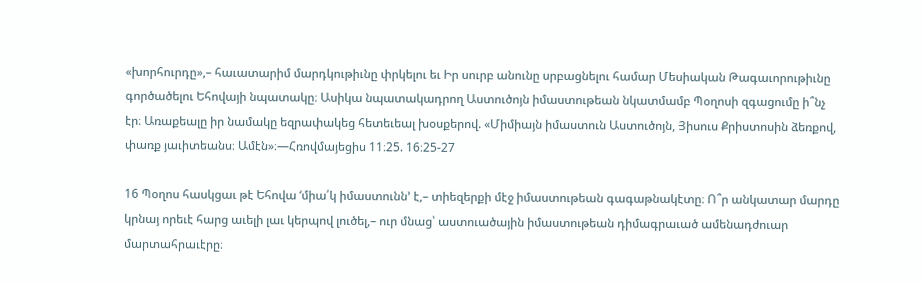«խորհուրդը»,– հաւատարիմ մարդկութիւնը փրկելու եւ Իր սուրբ անունը սրբացնելու համար Մեսիական Թագաւորութիւնը գործածելու Եհովայի նպատակը։ Ասիկա նպատակադրող Աստուծոյն իմաստութեան նկատմամբ Պօղոսի զգացումը ի՞նչ էր։ Առաքեալը իր նամակը եզրափակեց հետեւեալ խօսքերով. «Միմիայն իմաստուն Աստուծոյն, Յիսուս Քրիստոսին ձեռքով, փառք յաւիտեանս։ Ամէն»։—Հռովմայեցիս 11։25. 16։25-27

16 Պօղոս հասկցաւ թէ Եհովա ‘միա՛կ իմաստունն’ է,– տիեզերքի մէջ իմաստութեան գագաթնակէտը։ Ո՞ր անկատար մարդը կրնայ որեւէ հարց աւելի լաւ կերպով լուծել,– ուր մնաց՝ աստուածային իմաստութեան դիմագրաւած ամենադժուար մարտահրաւէրը։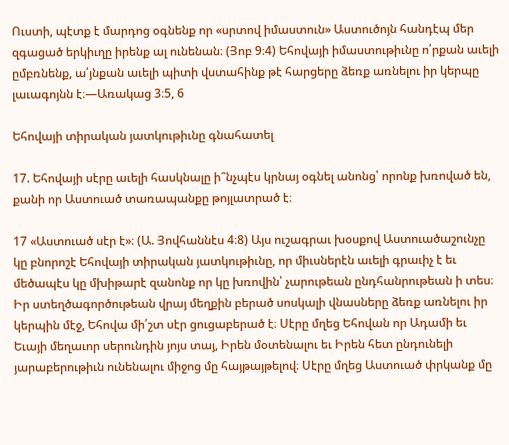Ուստի, պէտք է մարդոց օգնենք որ «սրտով իմաստուն» Աստուծոյն հանդէպ մեր զգացած երկիւղը իրենք ալ ունենան։ (Յոբ 9։4) Եհովայի իմաստութիւնը ո՛րքան աւելի ըմբռնենք, ա՛յնքան աւելի պիտի վստահինք թէ հարցերը ձեռք առնելու իր կերպը լաւագոյնն է։—Առակաց 3։5, 6

Եհովայի տիրական յատկութիւնը գնահատել

17. Եհովայի սէրը աւելի հասկնալը ի՞նչպէս կրնայ օգնել անոնց՝ որոնք խռոված են, քանի որ Աստուած տառապանքը թոյլատրած է։

17 «Աստուած սէր է»։ (Ա. Յովհաննէս 4։8) Այս ուշագրաւ խօսքով Աստուածաշունչը կը բնորոշէ Եհովայի տիրական յատկութիւնը, որ միւսներէն աւելի գրաւիչ է եւ մեծապէս կը մխիթարէ զանոնք որ կը խռովին՝ չարութեան ընդհանրութեան ի տես։ Իր ստեղծագործութեան վրայ մեղքին բերած սոսկալի վնասները ձեռք առնելու իր կերպին մէջ, Եհովա մի՛շտ սէր ցուցաբերած է։ Սէրը մղեց Եհովան որ Ադամի եւ Եւայի մեղաւոր սերունդին յոյս տայ, Իրեն մօտենալու եւ Իրեն հետ ընդունելի յարաբերութիւն ունենալու միջոց մը հայթայթելով։ Սէրը մղեց Աստուած փրկանք մը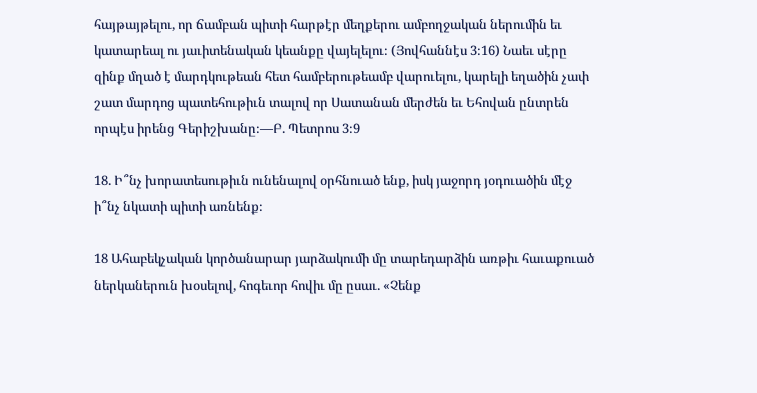հայթայթելու, որ ճամբան պիտի հարթէր մեղքերու ամբողջական ներումին եւ կատարեալ ու յաւիտենական կեանքը վայելելու։ (Յովհաննէս 3։16) Նաեւ սէրը զինք մղած է մարդկութեան հետ համբերութեամբ վարուելու, կարելի եղածին չափ շատ մարդոց պատեհութիւն տալով որ Սատանան մերժեն եւ Եհովան ընտրեն որպէս իրենց Գերիշխանը։—Բ. Պետրոս 3։9

18. Ի՞նչ խորատեսութիւն ունենալով օրհնուած ենք, իսկ յաջորդ յօդուածին մէջ ի՞նչ նկատի պիտի առնենք։

18 Ահաբեկչական կործանարար յարձակումի մը տարեդարձին առթիւ հաւաքուած ներկաներուն խօսելով, հոգեւոր հովիւ մը ըսաւ. «Չենք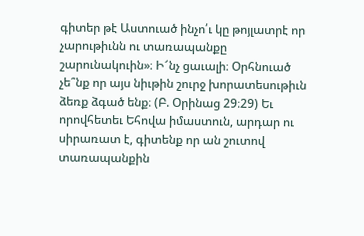գիտեր թէ Աստուած ինչո՛ւ կը թոյլատրէ որ չարութիւնն ու տառապանքը շարունակուին»։ Ի՜նչ ցաւալի։ Օրհնուած չե՞նք որ այս նիւթին շուրջ խորատեսութիւն ձեռք ձգած ենք։ (Բ. Օրինաց 29։29) Եւ որովհետեւ Եհովա իմաստուն, արդար ու սիրառատ է, գիտենք որ ան շուտով տառապանքին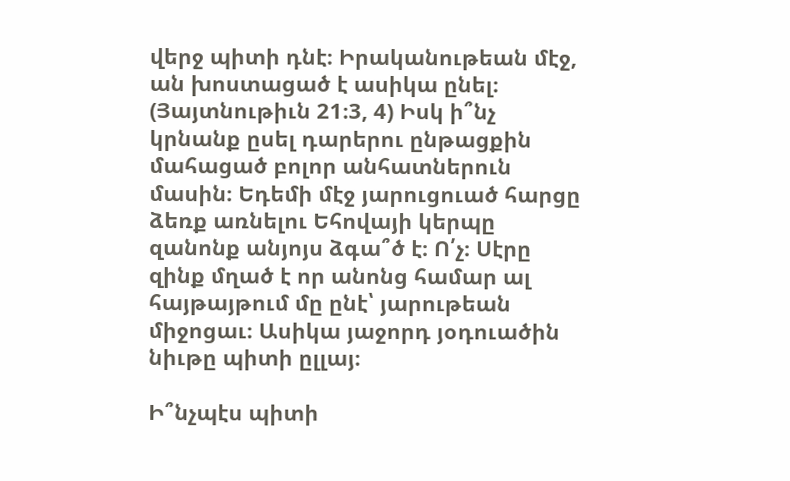վերջ պիտի դնէ։ Իրականութեան մէջ, ան խոստացած է ասիկա ընել։ (Յայտնութիւն 21։3, 4) Իսկ ի՞նչ կրնանք ըսել դարերու ընթացքին մահացած բոլոր անհատներուն մասին։ Եդեմի մէջ յարուցուած հարցը ձեռք առնելու Եհովայի կերպը զանոնք անյոյս ձգա՞ծ է։ Ո՛չ։ Սէրը զինք մղած է որ անոնց համար ալ հայթայթում մը ընէ՝ յարութեան միջոցաւ։ Ասիկա յաջորդ յօդուածին նիւթը պիտի ըլլայ։

Ի՞նչպէս պիտի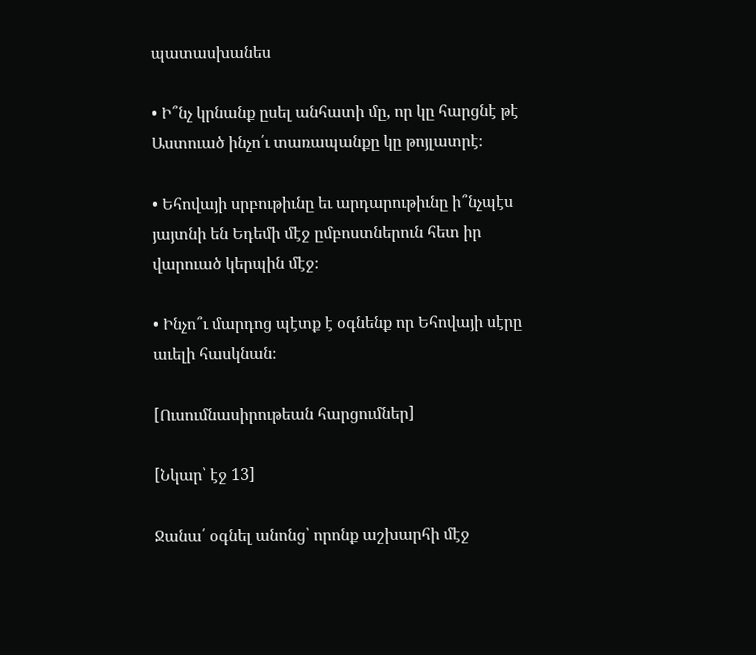պատասխանես

• Ի՞նչ կրնանք ըսել անհատի մը, որ կը հարցնէ թէ Աստուած ինչո՛ւ տառապանքը կը թոյլատրէ։

• Եհովայի սրբութիւնը եւ արդարութիւնը ի՞նչպէս յայտնի են Եդեմի մէջ ըմբոստներուն հետ իր վարուած կերպին մէջ։

• Ինչո՞ւ մարդոց պէտք է օգնենք որ Եհովայի սէրը աւելի հասկնան։

[Ուսումնասիրութեան հարցումներ]

[Նկար՝ էջ 13]

Ջանա՛ օգնել անոնց՝ որոնք աշխարհի մէջ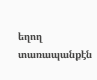եղող տառապանքէն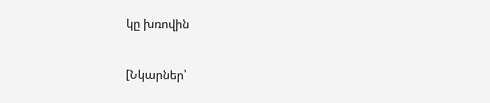կը խռովին

[Նկարներ՝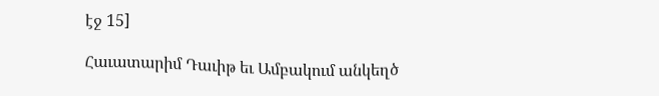էջ 15]

Հաւատարիմ Դաւիթ եւ Ամբակում անկեղծ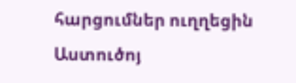հարցումներ ուղղեցին Աստուծոյ